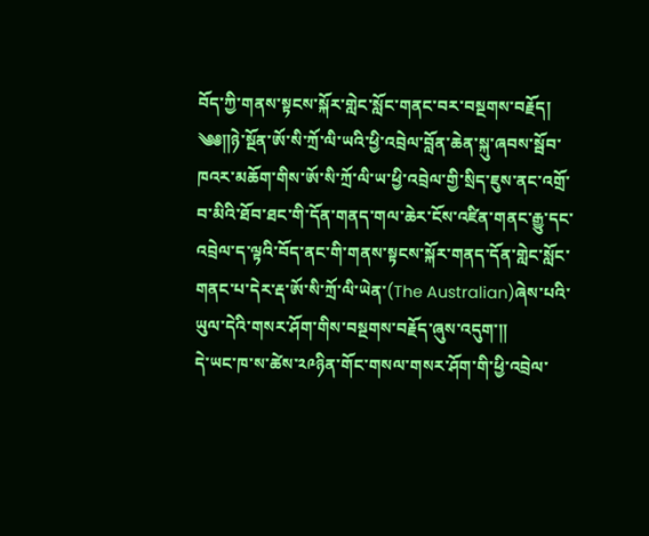བོད་ཀྱི་གནས་སྟངས་སྐོར་གླེང་སློང་གནང་བར་བསྔགས་བརྗོད།
༄༅༎ཉེ་སྔོན་ཨོ་སི་ཀྲོ་ལི་ཡའི་ཕྱི་འབྲེལ་བློན་ཆེན་སྐུ་ཞབས་སྦོབ་ཁའར་མཆོག་གིས་ཨོ་སི་ཀྲོ་ལི་ཡ་ཕྱི་འབྲེལ་གྱི་སྲིད་ཇུས་ནང་འགྲོ་བ་མིའི་ཐོབ་ཐང་གི་དོན་གནད་གལ་ཆེར་ངོས་འཛིན་གནང་རྒྱུ་དང་འབྲེལ་ད་ལྟའི་བོད་ནང་གི་གནས་སྟངས་སྐོར་གནད་དོན་གླེང་སློང་གནང་པ་དེར་རྡ་ཨོ་སི་ཀྲོ་ལི་ཡེན་(The Australian)ཞེས་པའི་ཡུལ་དེའི་གསར་ཤོག་གིས་བསྔགས་བརྗོད་ཞུས་འདུག་༎
དེ་ཡང་ཁ་ས་ཚེས་༢༩ཉིན་གོང་གསལ་གསར་ཤོག་གི་ཕྱི་འབྲེལ་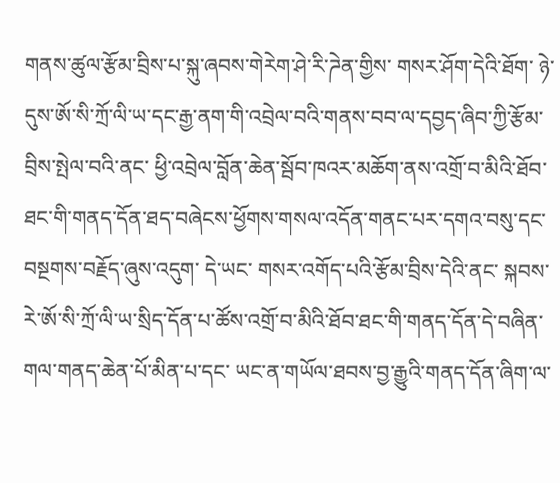གནས་ཚུལ་རྩོམ་བྲིས་པ་སྐུ་ཞབས་གེརེག་ཤེ་རི་ཌེན་གྱིས་ གསར་ཤོག་དེའི་ཐོག་ ཉེ་དུས་ཨོ་སི་ཀྲོ་ལི་ཡ་དང་རྒྱ་ནག་གི་འབྲེལ་བའི་གནས་བབ་ལ་དབྱད་ཞིབ་ཀྱི་རྩོམ་བྲིས་སྤེལ་བའི་ནང་ ཕྱི་འབྲེལ་བློན་ཆེན་སྦོབ་ཁའར་མཆོག་ནས་འགྲོ་བ་མིའི་ཐོབ་ཐང་གི་གནད་དོན་ཐད་བཞེངས་ཕྱོགས་གསལ་འདོན་གནང་པར་དགའ་བསུ་དང་བསྔགས་བརྗོད་ཞུས་འདུག་ དེ་ཡང་ གསར་འགོད་པའི་རྩོམ་བྲིས་དེའི་ནང་ སྐབས་རེ་ཨོ་སི་ཀྲོ་ལི་ཡ་སྲིད་དོན་པ་ཚོས་འགྲོ་བ་མིའི་ཐོབ་ཐང་གི་གནད་དོན་དེ་བཞིན་གལ་གནད་ཆེན་པོ་མིན་པ་དང་ ཡང་ན་གཡོལ་ཐབས་བྱ་རྒྱུའི་གནད་དོན་ཞིག་ལ་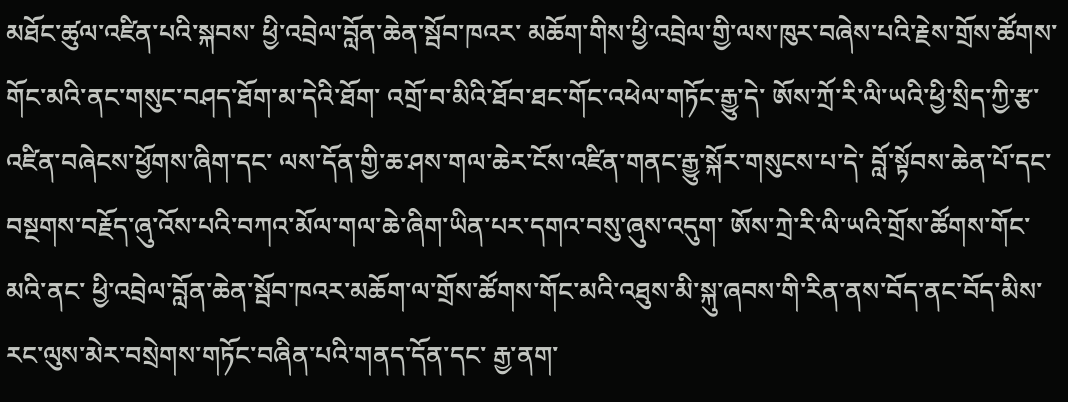མཐོང་ཚུལ་འཛིན་པའི་སྐབས་ ཕྱི་འབྲེལ་བློན་ཆེན་སྦོབ་ཁའར་ མཆོག་གིས་ཕྱི་འབྲེལ་གྱི་ལས་ཁུར་བཞེས་པའི་རྗེས་གྲོས་ཚོགས་གོང་མའི་ནང་གསུང་བཤད་ཐོག་མ་དེའི་ཐོག་ འགྲོ་བ་མིའི་ཐོབ་ཐང་གོང་འཕེལ་གཏོང་རྒྱུ་དེ་ ཨོས་ཀྲོ་རི་ལི་ཡའི་ཕྱི་སྲིད་ཀྱི་རྩ་འཛིན་བཞེངས་ཕྱོགས་ཞིག་དང་ ལས་དོན་གྱི་ཆ་ཤས་གལ་ཆེར་ངོས་འཛིན་གནང་རྒྱུ་སྐོར་གསུངས་པ་དེ་ བློ་སྟོབས་ཆེན་པོ་དང་བསྔགས་བརྗོད་ཞུ་འོས་པའི་བཀའ་མོལ་གལ་ཆེ་ཞིག་ཡིན་པར་དགའ་བསུ་ཞུས་འདུག་ ཨོས་ཀྲེ་རི་ལི་ཡའི་གྲོས་ཚོགས་གོང་མའི་ནང་ ཕྱི་འབྲེལ་བློན་ཆེན་སྦོབ་ཁའར་མཆོག་ལ་གྲོས་ཚོགས་གོང་མའི་འཐུས་མི་སྐུ་ཞབས་གི་རིན་ནས་བོད་ནང་བོད་མིས་རང་ལུས་མེར་བསྲེགས་གཏོང་བཞིན་པའི་གནད་དོན་དང་ རྒྱ་ནག་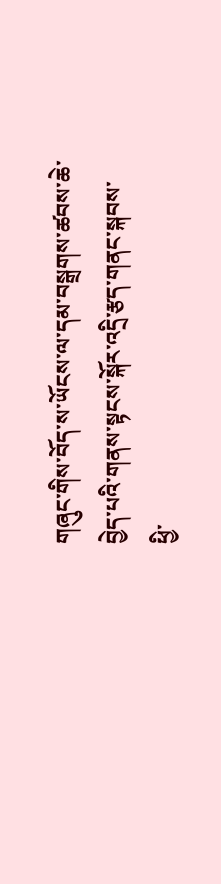གཞུང་གིས་བོད་ས་ཡོངས་ལ་དམ་བསྒྲགས་ཚབས་ཆེ་བྱེད་པའི་གནས་སྟངས་སྐོར་འདྲི་རྩད་གནང་སྐབས་ ཕྱི་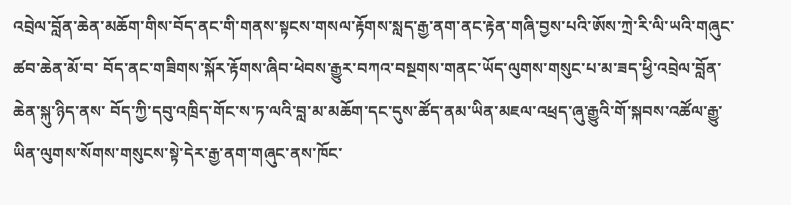འབྲེལ་བློན་ཆེན་མཆོག་གིས་བོད་ནང་གི་གནས་སྟངས་གསལ་རྟོགས་སླད་རྒྱ་ནག་ནང་རྟེན་གཞི་བྱས་པའི་ཨོས་ཀྲེ་རི་ལི་ཡའི་གཞུང་ཚབ་ཆེན་མོ་བ་ བོད་ནང་གཟིགས་སྐོར་རྟོགས་ཞིབ་ཕེབས་རྒྱུར་བཀའ་བསྔགས་གནང་ཡོད་ལུགས་གསུང་པ་མ་ཟད་ཕྱི་འབྲེལ་བློན་ཆེན་སྐུ་ཉིད་ནས་ བོད་ཀྱི་དབུ་འཁྲིད་གོང་ས་ཏ་ལའི་བླ་མ་མཆོག་དང་དུས་ཚོད་ནམ་ཡིན་མཇལ་འཕྲད་ཞུ་རྒྱུའི་གོ་སྐབས་འཚོལ་རྒྱུ་ཡིན་ལུགས་སོགས་གསུངས་སྟེ་དེར་རྒྱ་ནག་གཞུང་ནས་ཁོང་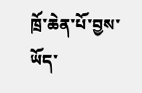ཁྲོ་ཆེན་པོ་བྱས་ཡོད་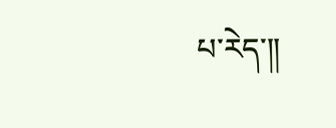པ་རེད་༎